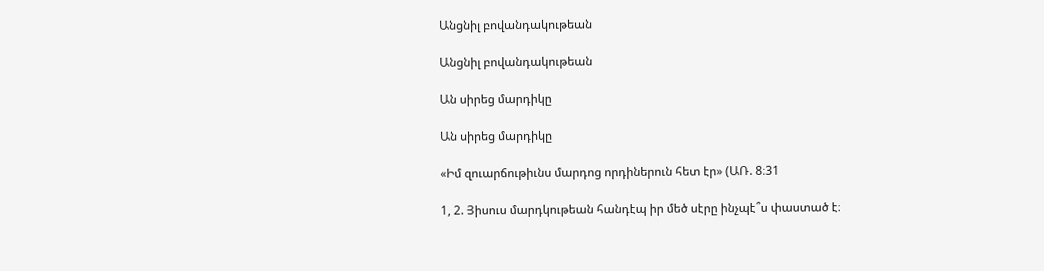Անցնիլ բովանդակութեան

Անցնիլ բովանդակութեան

Ան սիրեց մարդիկը

Ան սիրեց մարդիկը

«Իմ զուարճութիւնս մարդոց որդիներուն հետ էր» (ԱՌ. 8։31

1, 2. Յիսուս մարդկութեան հանդէպ իր մեծ սէրը ինչպէ՞ս փաստած է։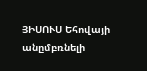ՅԻՍՈՒՍ Եհովայի անըմբռնելի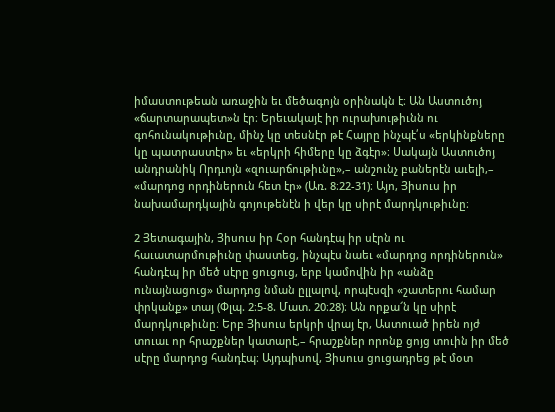իմաստութեան առաջին եւ մեծագոյն օրինակն է։ Ան Աստուծոյ «ճարտարապետ»ն էր։ Երեւակայէ իր ուրախութիւնն ու գոհունակութիւնը, մինչ կը տեսնէր թէ Հայրը ինչպէ՛ս «երկինքները կը պատրաստէր» եւ «երկրի հիմերը կը ձգէր»։ Սակայն Աստուծոյ անդրանիկ Որդւոյն «զուարճութիւնը»,– անշունչ բաներէն աւելի,– «մարդոց որդիներուն հետ էր» (Առ. 8։22-31)։ Այո, Յիսուս իր նախամարդկային գոյութենէն ի վեր կը սիրէ մարդկութիւնը։

2 Յետագային, Յիսուս իր Հօր հանդէպ իր սէրն ու հաւատարմութիւնը փաստեց, ինչպէս նաեւ «մարդոց որդիներուն» հանդէպ իր մեծ սէրը ցուցուց, երբ կամովին իր «անձը ունայնացուց» մարդոց նման ըլլալով, որպէսզի «շատերու համար փրկանք» տայ (Փլպ. 2։5-8. Մատ. 20։28)։ Ան որքա՜ն կը սիրէ մարդկութիւնը։ Երբ Յիսուս երկրի վրայ էր, Աստուած իրեն ոյժ տուաւ որ հրաշքներ կատարէ,– հրաշքներ որոնք ցոյց տուին իր մեծ սէրը մարդոց հանդէպ։ Այդպիսով, Յիսուս ցուցադրեց թէ մօտ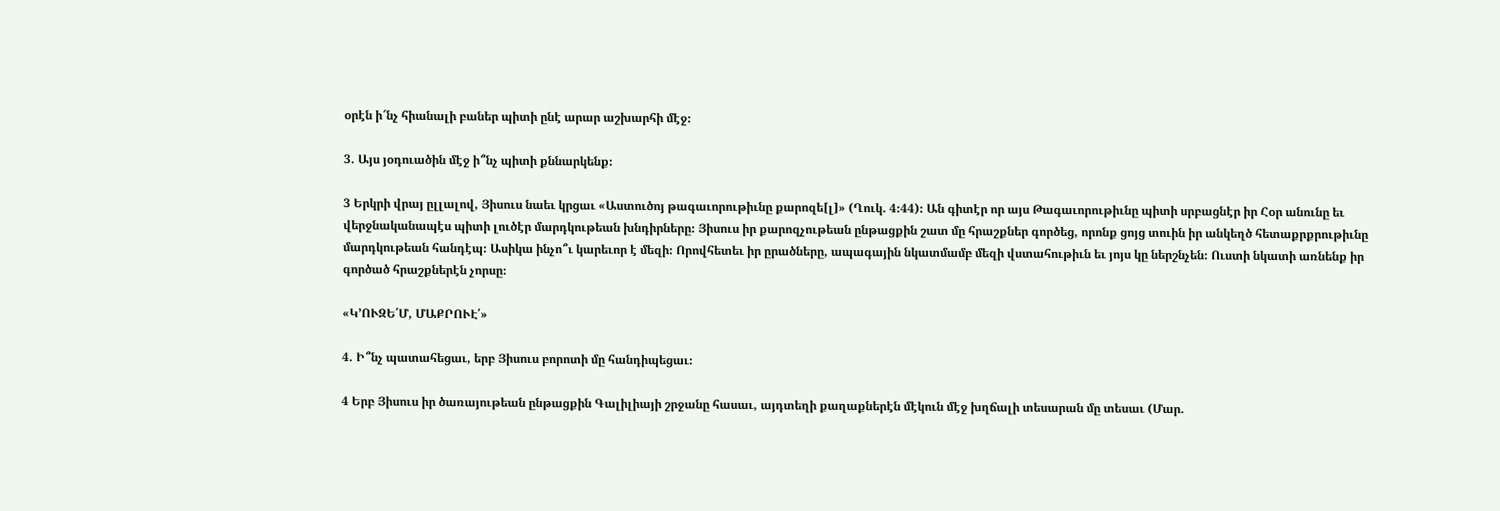օրէն ի՜նչ հիանալի բաներ պիտի ընէ արար աշխարհի մէջ։

3. Այս յօդուածին մէջ ի՞նչ պիտի քննարկենք։

3 Երկրի վրայ ըլլալով, Յիսուս նաեւ կրցաւ «Աստուծոյ թագաւորութիւնը քարոզե[լ]» (Ղուկ. 4։44)։ Ան գիտէր որ այս Թագաւորութիւնը պիտի սրբացնէր իր Հօր անունը եւ վերջնականապէս պիտի լուծէր մարդկութեան խնդիրները։ Յիսուս իր քարոզչութեան ընթացքին շատ մը հրաշքներ գործեց, որոնք ցոյց տուին իր անկեղծ հետաքրքրութիւնը մարդկութեան հանդէպ։ Ասիկա ինչո՞ւ կարեւոր է մեզի։ Որովհետեւ իր ըրածները, ապագային նկատմամբ մեզի վստահութիւն եւ յոյս կը ներշնչեն։ Ուստի նկատի առնենք իր գործած հրաշքներէն չորսը։

«Կ’ՈՒԶԵ՛Մ, ՄԱՔՐՈՒԷ՛»

4. Ի՞նչ պատահեցաւ, երբ Յիսուս բորոտի մը հանդիպեցաւ։

4 Երբ Յիսուս իր ծառայութեան ընթացքին Գալիլիայի շրջանը հասաւ, այդտեղի քաղաքներէն մէկուն մէջ խղճալի տեսարան մը տեսաւ (Մար.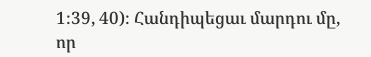1։39, 40)։ Հանդիպեցաւ մարդու մը, որ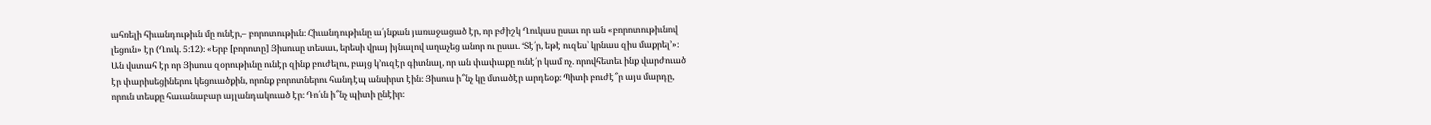ահռելի հիւանդութիւն մը ունէր,– բորոտութիւն։ Հիւանդութիւնը ա՛յնքան յառաջացած էր, որ բժիշկ Ղուկաս ըսաւ որ ան «բորոտութիւնով լեցուն» էր (Ղուկ. 5։12)։ «Երբ [բորոտը] Յիսուսը տեսաւ, երեսի վրայ իյնալով աղաչեց անոր ու ըսաւ. ‘Տէ՛ր, եթէ ուզես՝ կրնաս զիս մաքրել’»։ Ան վստահ էր որ Յիսուս զօրութիւնը ունէր զինք բուժելու, բայց կ’ուզէր գիտնալ, որ ան փափաքը ունէ՛ր կամ ոչ. որովհետեւ ինք վարժուած էր փարիսեցիներու կեցուածքին, որոնք բորոտներու հանդէպ անսիրտ էին։ Յիսուս ի՞նչ կը մտածէր արդեօք։ Պիտի բուժէ՞ր այս մարդը, որուն տեսքը հաւանաբար այլանդակուած էր։ Դո՛ւն ի՞նչ պիտի ընէիր։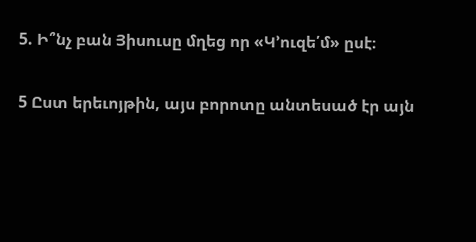5. Ի՞նչ բան Յիսուսը մղեց որ «Կ’ուզե՛մ» ըսէ։

5 Ըստ երեւոյթին, այս բորոտը անտեսած էր այն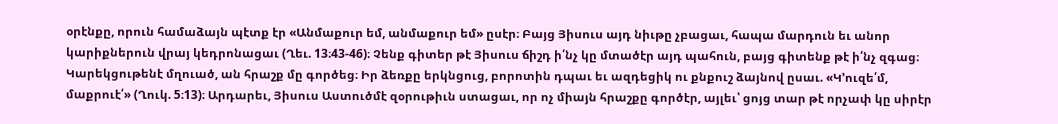օրէնքը, որուն համաձայն պէտք էր «Անմաքուր եմ, անմաքուր եմ» ըսէր։ Բայց Յիսուս այդ նիւթը չբացաւ, հապա մարդուն եւ անոր կարիքներուն վրայ կեդրոնացաւ (Ղեւ. 13։43-46)։ Չենք գիտեր թէ Յիսուս ճիշդ ի՛նչ կը մտածէր այդ պահուն, բայց գիտենք թէ ի՛նչ զգաց։ Կարեկցութենէ մղուած, ան հրաշք մը գործեց։ Իր ձեռքը երկնցուց, բորոտին դպաւ եւ ազդեցիկ ու քնքուշ ձայնով ըսաւ. «Կ’ուզե՛մ, մաքրուէ՛» (Ղուկ. 5։13)։ Արդարեւ, Յիսուս Աստուծմէ զօրութիւն ստացաւ, որ ոչ միայն հրաշքը գործէր, այլեւ՝ ցոյց տար թէ որչափ կը սիրէր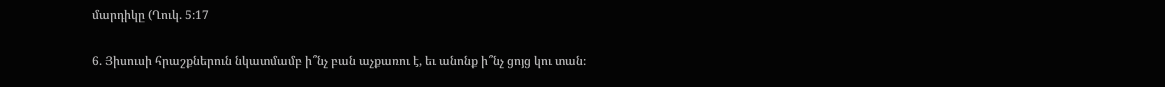մարդիկը (Ղուկ. 5։17

6. Յիսուսի հրաշքներուն նկատմամբ ի՞նչ բան աչքառու է, եւ անոնք ի՞նչ ցոյց կու տան։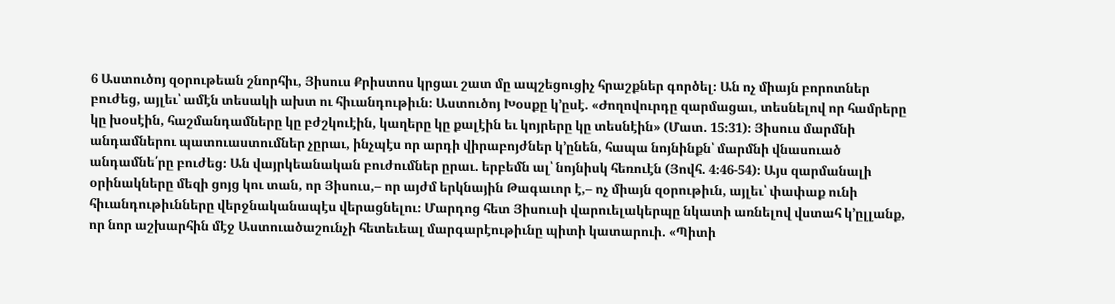6 Աստուծոյ զօրութեան շնորհիւ, Յիսուս Քրիստոս կրցաւ շատ մը ապշեցուցիչ հրաշքներ գործել։ Ան ոչ միայն բորոտներ բուժեց, այլեւ՝ ամէն տեսակի ախտ ու հիւանդութիւն։ Աստուծոյ Խօսքը կ’ըսէ. «Ժողովուրդը զարմացաւ, տեսնելով որ համրերը կը խօսէին, հաշմանդամները կը բժշկուէին, կաղերը կը քալէին եւ կոյրերը կը տեսնէին» (Մատ. 15։31)։ Յիսուս մարմնի անդամներու պատուաստումներ չըրաւ, ինչպէս որ արդի վիրաբոյժներ կ’ընեն, հապա նոյնինքն՝ մարմնի վնասուած անդամնե՛րը բուժեց։ Ան վայրկեանական բուժումներ ըրաւ. երբեմն ալ՝ նոյնիսկ հեռուէն (Յովհ. 4։46-54)։ Այս զարմանալի օրինակները մեզի ցոյց կու տան, որ Յիսուս,– որ այժմ երկնային Թագաւոր է,– ոչ միայն զօրութիւն, այլեւ՝ փափաք ունի հիւանդութիւնները վերջնականապէս վերացնելու։ Մարդոց հետ Յիսուսի վարուելակերպը նկատի առնելով վստահ կ’ըլլանք, որ նոր աշխարհին մէջ Աստուածաշունչի հետեւեալ մարգարէութիւնը պիտի կատարուի. «Պիտի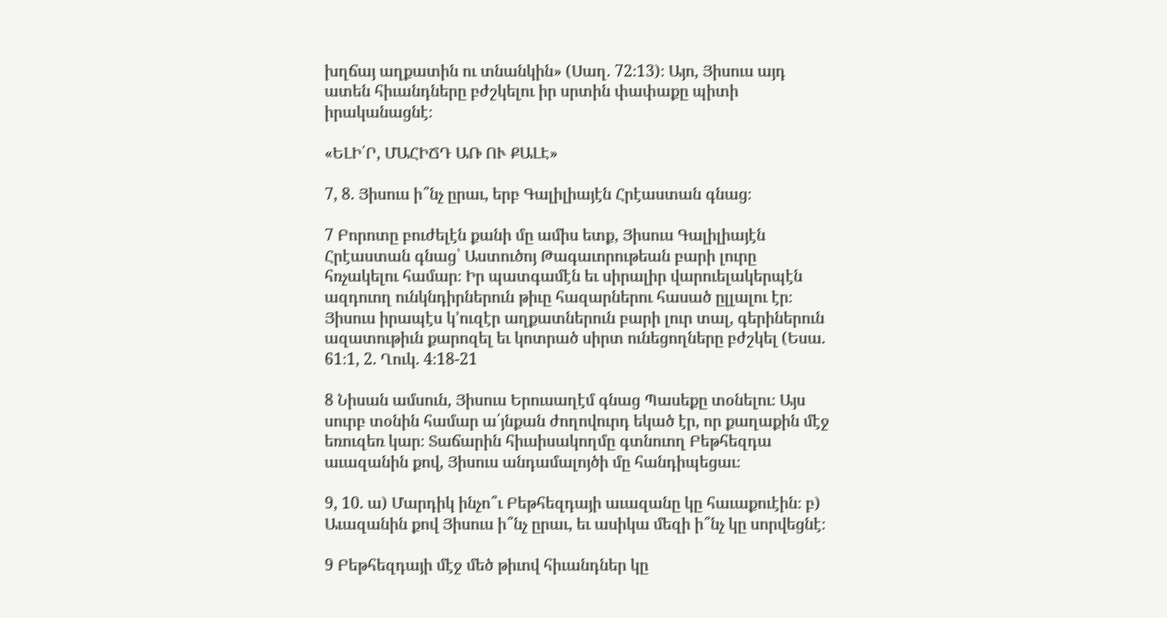խղճայ աղքատին ու տնանկին» (Սաղ. 72։13)։ Այո, Յիսուս այդ ատեն հիւանդները բժշկելու իր սրտին փափաքը պիտի իրականացնէ։

«ԵԼԻ՛Ր, ՄԱՀԻՃԴ ԱՌ ՈՒ ՔԱԼԷ»

7, 8. Յիսուս ի՞նչ ըրաւ, երբ Գալիլիայէն Հրէաստան գնաց։

7 Բորոտը բուժելէն քանի մը ամիս ետք, Յիսուս Գալիլիայէն Հրէաստան գնաց՝ Աստուծոյ Թագաւորութեան բարի լուրը հռչակելու համար։ Իր պատգամէն եւ սիրալիր վարուելակերպէն ազդուող ունկնդիրներուն թիւը հազարներու հասած ըլլալու էր։ Յիսուս իրապէս կ’ուզէր աղքատներուն բարի լուր տալ, գերիներուն ազատութիւն քարոզել եւ կոտրած սիրտ ունեցողները բժշկել (Եսա. 61։1, 2. Ղուկ. 4։18-21

8 Նիսան ամսուն, Յիսուս Երուսաղէմ գնաց Պասեքը տօնելու։ Այս սուրբ տօնին համար ա՛յնքան ժողովուրդ եկած էր, որ քաղաքին մէջ եռուզեռ կար։ Տաճարին հիւսիսակողմը գտնուող Բեթհեզդա աւազանին քով, Յիսուս անդամալոյծի մը հանդիպեցաւ։

9, 10. ա) Մարդիկ ինչո՞ւ Բեթհեզդայի աւազանը կը հաւաքուէին։ բ) Աւազանին քով Յիսուս ի՞նչ ըրաւ, եւ ասիկա մեզի ի՞նչ կը սորվեցնէ։

9 Բեթհեզդայի մէջ մեծ թիւով հիւանդներ կը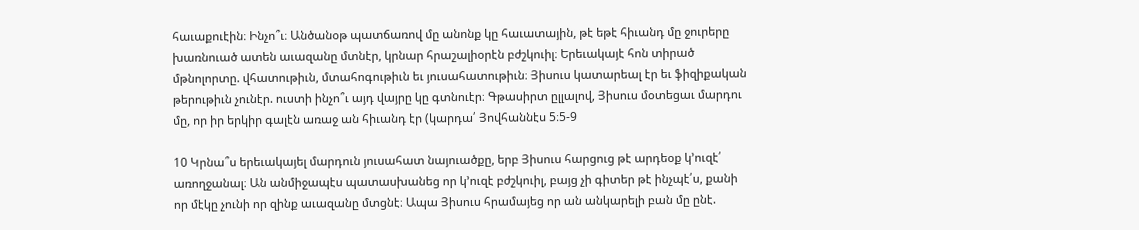հաւաքուէին։ Ինչո՞ւ։ Անծանօթ պատճառով մը անոնք կը հաւատային, թէ եթէ հիւանդ մը ջուրերը խառնուած ատեն աւազանը մտնէր, կրնար հրաշալիօրէն բժշկուիլ։ Երեւակայէ հոն տիրած մթնոլորտը. վհատութիւն, մտահոգութիւն եւ յուսահատութիւն։ Յիսուս կատարեալ էր եւ ֆիզիքական թերութիւն չունէր. ուստի ինչո՞ւ այդ վայրը կը գտնուէր։ Գթասիրտ ըլլալով, Յիսուս մօտեցաւ մարդու մը, որ իր երկիր գալէն առաջ ան հիւանդ էր (կարդա՛ Յովհաննէս 5։5-9

10 Կրնա՞ս երեւակայել մարդուն յուսահատ նայուածքը, երբ Յիսուս հարցուց թէ արդեօք կ’ուզէ՛ առողջանալ։ Ան անմիջապէս պատասխանեց որ կ’ուզէ բժշկուիլ, բայց չի գիտեր թէ ինչպէ՛ս, քանի որ մէկը չունի որ զինք աւազանը մտցնէ։ Ապա Յիսուս հրամայեց որ ան անկարելի բան մը ընէ.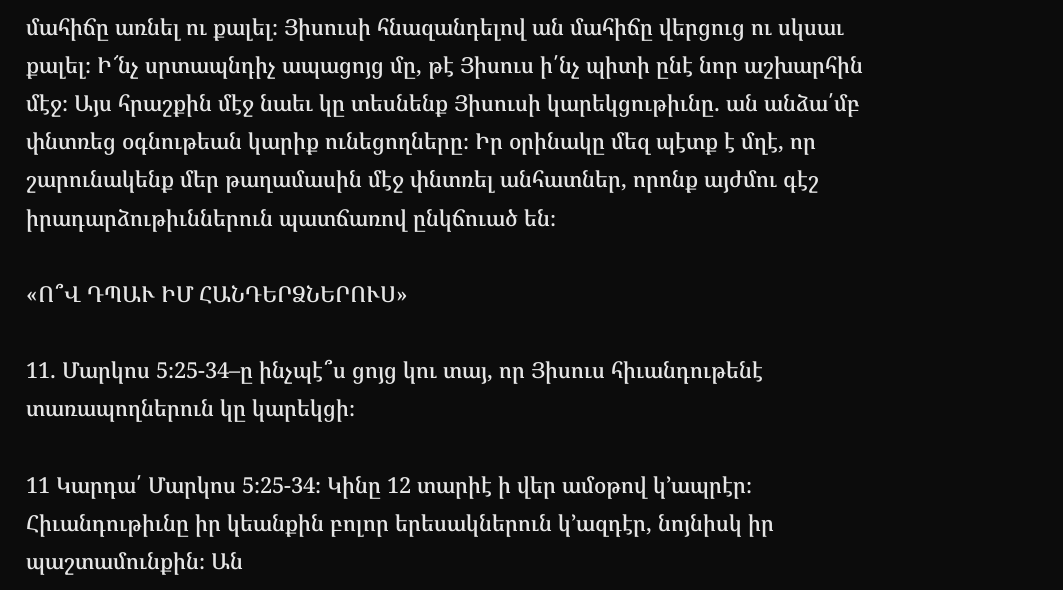մահիճը առնել ու քալել։ Յիսուսի հնազանդելով ան մահիճը վերցուց ու սկսաւ քալել։ Ի՜նչ սրտապնդիչ ապացոյց մը, թէ Յիսուս ի՛նչ պիտի ընէ նոր աշխարհին մէջ։ Այս հրաշքին մէջ նաեւ կը տեսնենք Յիսուսի կարեկցութիւնը. ան անձա՛մբ փնտռեց օգնութեան կարիք ունեցողները։ Իր օրինակը մեզ պէտք է մղէ, որ շարունակենք մեր թաղամասին մէջ փնտռել անհատներ, որոնք այժմու գէշ իրադարձութիւններուն պատճառով ընկճուած են։

«Ո՞Վ ԴՊԱՒ ԻՄ ՀԱՆԴԵՐՁՆԵՐՈՒՍ»

11. Մարկոս 5։25-34–ը ինչպէ՞ս ցոյց կու տայ, որ Յիսուս հիւանդութենէ տառապողներուն կը կարեկցի։

11 Կարդա՛ Մարկոս 5։25-34։ Կինը 12 տարիէ ի վեր ամօթով կ’ապրէր։ Հիւանդութիւնը իր կեանքին բոլոր երեսակներուն կ’ազդէր, նոյնիսկ իր պաշտամունքին։ Ան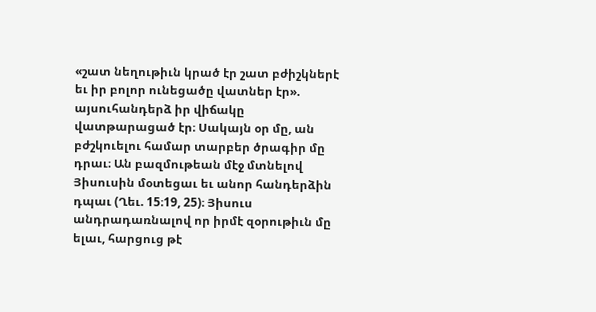«շատ նեղութիւն կրած էր շատ բժիշկներէ եւ իր բոլոր ունեցածը վատներ էր». այսուհանդերձ իր վիճակը վատթարացած էր։ Սակայն օր մը, ան բժշկուելու համար տարբեր ծրագիր մը դրաւ։ Ան բազմութեան մէջ մտնելով Յիսուսին մօտեցաւ եւ անոր հանդերձին դպաւ (Ղեւ. 15։19, 25)։ Յիսուս անդրադառնալով որ իրմէ զօրութիւն մը ելաւ, հարցուց թէ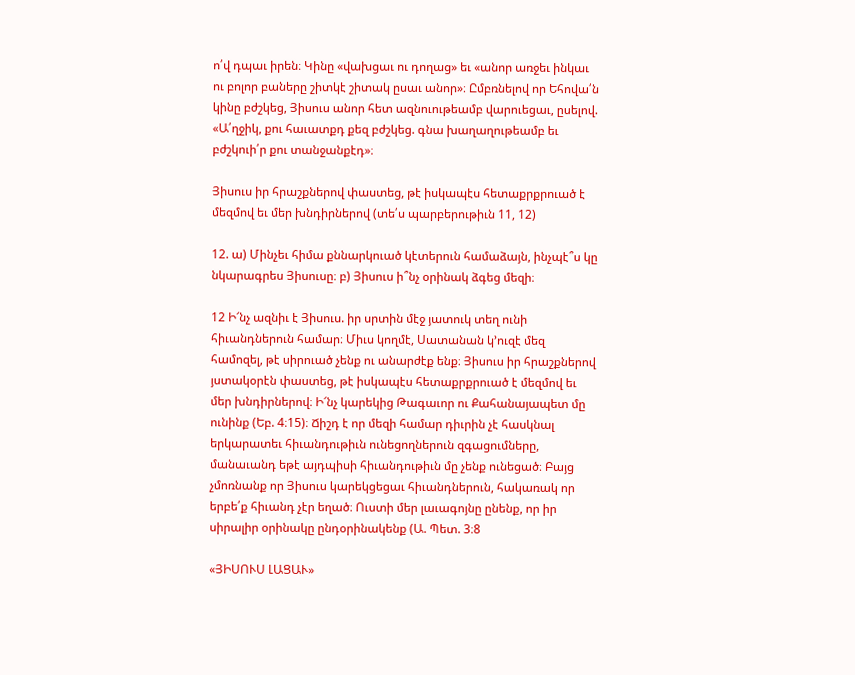ո՛վ դպաւ իրեն։ Կինը «վախցաւ ու դողաց» եւ «անոր առջեւ ինկաւ ու բոլոր բաները շիտկէ շիտակ ըսաւ անոր»։ Ըմբռնելով որ Եհովա՛ն կինը բժշկեց, Յիսուս անոր հետ ազնուութեամբ վարուեցաւ, ըսելով. «Ա՛ղջիկ, քու հաւատքդ քեզ բժշկեց. գնա խաղաղութեամբ եւ բժշկուի՛ր քու տանջանքէդ»։

Յիսուս իր հրաշքներով փաստեց, թէ իսկապէս հետաքրքրուած է մեզմով եւ մեր խնդիրներով (տե՛ս պարբերութիւն 11, 12)

12. ա) Մինչեւ հիմա քննարկուած կէտերուն համաձայն, ինչպէ՞ս կը նկարագրես Յիսուսը։ բ) Յիսուս ի՞նչ օրինակ ձգեց մեզի։

12 Ի՜նչ ազնիւ է Յիսուս. իր սրտին մէջ յատուկ տեղ ունի հիւանդներուն համար։ Միւս կողմէ, Սատանան կ’ուզէ մեզ համոզել, թէ սիրուած չենք ու անարժէք ենք։ Յիսուս իր հրաշքներով յստակօրէն փաստեց, թէ իսկապէս հետաքրքրուած է մեզմով եւ մեր խնդիրներով։ Ի՜նչ կարեկից Թագաւոր ու Քահանայապետ մը ունինք (Եբ. 4։15)։ Ճիշդ է որ մեզի համար դիւրին չէ հասկնալ երկարատեւ հիւանդութիւն ունեցողներուն զգացումները, մանաւանդ եթէ այդպիսի հիւանդութիւն մը չենք ունեցած։ Բայց չմոռնանք որ Յիսուս կարեկցեցաւ հիւանդներուն, հակառակ որ երբե՛ք հիւանդ չէր եղած։ Ուստի մեր լաւագոյնը ընենք, որ իր սիրալիր օրինակը ընդօրինակենք (Ա. Պետ. 3։8

«ՅԻՍՈՒՍ ԼԱՑԱՒ»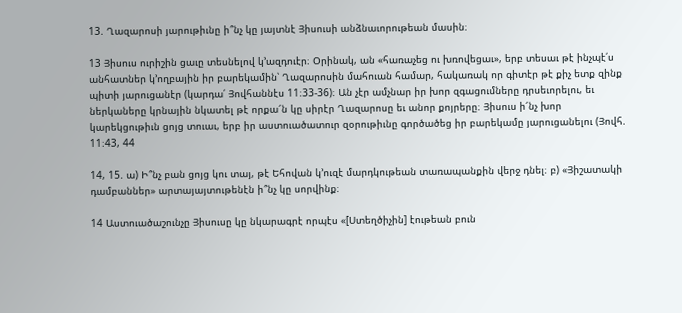13. Ղազարոսի յարութիւնը ի՞նչ կը յայտնէ Յիսուսի անձնաւորութեան մասին։

13 Յիսուս ուրիշին ցաւը տեսնելով կ’ազդուէր։ Օրինակ, ան «հառաչեց ու խռովեցաւ», երբ տեսաւ թէ ինչպէ՛ս անհատներ կ’ողբային իր բարեկամին՝ Ղազարոսին մահուան համար, հակառակ որ գիտէր թէ քիչ ետք զինք պիտի յարուցանէր (կարդա՛ Յովհաննէս 11։33-36)։ Ան չէր ամչնար իր խոր զգացումները դրսեւորելու, եւ ներկաները կրնային նկատել թէ որքա՜ն կը սիրէր Ղազարոսը եւ անոր քոյրերը։ Յիսուս ի՜նչ խոր կարեկցութիւն ցոյց տուաւ, երբ իր աստուածատուր զօրութիւնը գործածեց իր բարեկամը յարուցանելու (Յովհ. 11։43, 44

14, 15. ա) Ի՞նչ բան ցոյց կու տայ, թէ Եհովան կ’ուզէ մարդկութեան տառապանքին վերջ դնել։ բ) «Յիշատակի դամբաններ» արտայայտութենէն ի՞նչ կը սորվինք։

14 Աստուածաշունչը Յիսուսը կը նկարագրէ որպէս «[Ստեղծիչին] էութեան բուն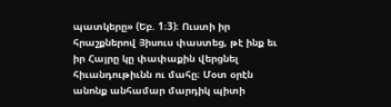պատկերը» (Եբ. 1։3)։ Ուստի իր հրաշքներով Յիսուս փաստեց, թէ ինք եւ իր Հայրը կը փափաքին վերցնել հիւանդութիւնն ու մահը։ Մօտ օրէն անոնք անհամար մարդիկ պիտի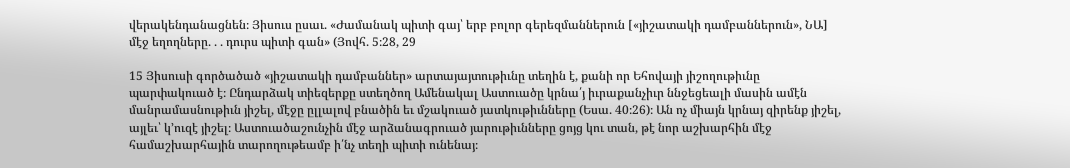վերակենդանացնեն։ Յիսուս ըսաւ. «Ժամանակ պիտի գայ՝ երբ բոլոր գերեզմաններուն [«յիշատակի դամբաններուն», ՆԱ] մէջ եղողները. . . դուրս պիտի գան» (Յովհ. 5։28, 29

15 Յիսուսի գործածած «յիշատակի դամբաններ» արտայայտութիւնը տեղին է, քանի որ Եհովայի յիշողութիւնը պարփակուած է։ Ընդարձակ տիեզերքը ստեղծող Ամենակալ Աստուածը կրնա՛յ իւրաքանչիւր ննջեցեալի մասին ամէն մանրամասնութիւն յիշել, մէջը ըլլալով բնածին եւ մշակուած յատկութիւնները (Եսա. 40։26)։ Ան ոչ միայն կրնայ զիրենք յիշել, այլեւ՝ կ’ուզէ յիշել։ Աստուածաշունչին մէջ արձանագրուած յարութիւնները ցոյց կու տան, թէ նոր աշխարհին մէջ համաշխարհային տարողութեամբ ի՛նչ տեղի պիտի ունենայ։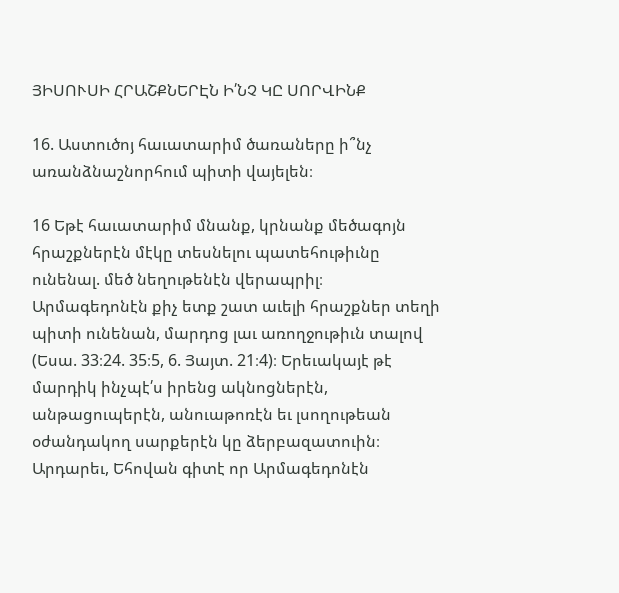ՅԻՍՈՒՍԻ ՀՐԱՇՔՆԵՐԷՆ Ի՛ՆՉ ԿԸ ՍՈՐՎԻՆՔ

16. Աստուծոյ հաւատարիմ ծառաները ի՞նչ առանձնաշնորհում պիտի վայելեն։

16 Եթէ հաւատարիմ մնանք, կրնանք մեծագոյն հրաշքներէն մէկը տեսնելու պատեհութիւնը ունենալ. մեծ նեղութենէն վերապրիլ։ Արմագեդոնէն քիչ ետք շատ աւելի հրաշքներ տեղի պիտի ունենան, մարդոց լաւ առողջութիւն տալով (Եսա. 33։24. 35։5, 6. Յայտ. 21։4)։ Երեւակայէ թէ մարդիկ ինչպէ՛ս իրենց ակնոցներէն, անթացուպերէն, անուաթոռէն եւ լսողութեան օժանդակող սարքերէն կը ձերբազատուին։ Արդարեւ, Եհովան գիտէ որ Արմագեդոնէն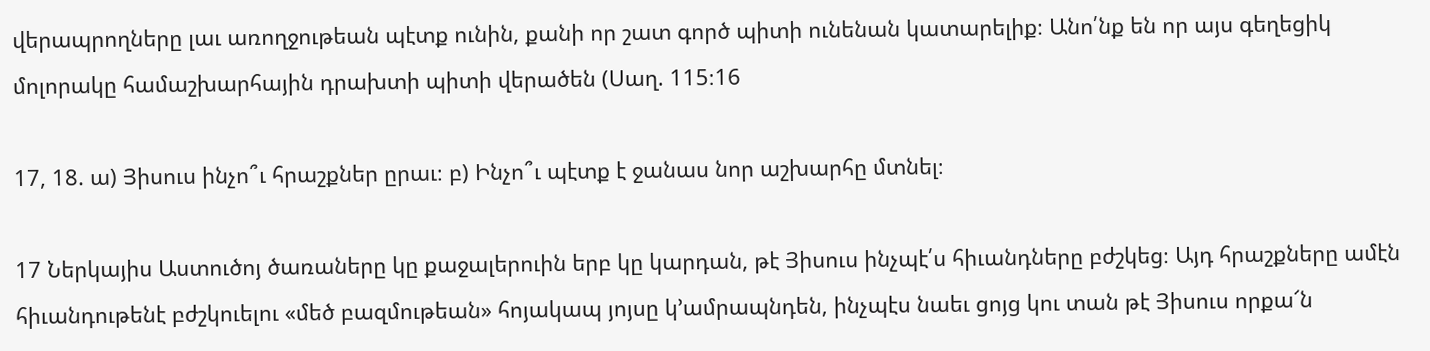վերապրողները լաւ առողջութեան պէտք ունին, քանի որ շատ գործ պիտի ունենան կատարելիք։ Անո՛նք են որ այս գեղեցիկ մոլորակը համաշխարհային դրախտի պիտի վերածեն (Սաղ. 115։16

17, 18. ա) Յիսուս ինչո՞ւ հրաշքներ ըրաւ։ բ) Ինչո՞ւ պէտք է ջանաս նոր աշխարհը մտնել։

17 Ներկայիս Աստուծոյ ծառաները կը քաջալերուին երբ կը կարդան, թէ Յիսուս ինչպէ՛ս հիւանդները բժշկեց։ Այդ հրաշքները ամէն հիւանդութենէ բժշկուելու «մեծ բազմութեան» հոյակապ յոյսը կ’ամրապնդեն, ինչպէս նաեւ ցոյց կու տան թէ Յիսուս որքա՜ն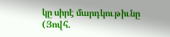կը սիրէ մարդկութիւնը (Յովհ.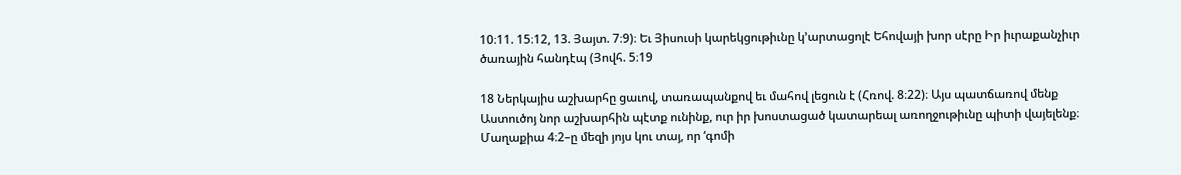10։11. 15։12, 13. Յայտ. 7։9)։ Եւ Յիսուսի կարեկցութիւնը կ’արտացոլէ Եհովայի խոր սէրը Իր իւրաքանչիւր ծառային հանդէպ (Յովհ. 5։19

18 Ներկայիս աշխարհը ցաւով, տառապանքով եւ մահով լեցուն է (Հռով. 8։22)։ Այս պատճառով մենք Աստուծոյ նոր աշխարհին պէտք ունինք, ուր իր խոստացած կատարեալ առողջութիւնը պիտի վայելենք։ Մաղաքիա 4։2–ը մեզի յոյս կու տայ, որ ‘գոմի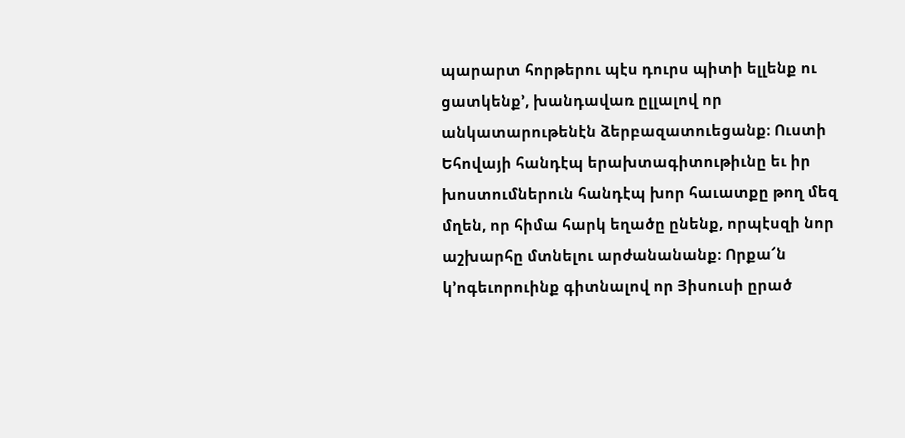պարարտ հորթերու պէս դուրս պիտի ելլենք ու ցատկենք’, խանդավառ ըլլալով որ անկատարութենէն ձերբազատուեցանք։ Ուստի Եհովայի հանդէպ երախտագիտութիւնը եւ իր խոստումներուն հանդէպ խոր հաւատքը թող մեզ մղեն, որ հիմա հարկ եղածը ընենք, որպէսզի նոր աշխարհը մտնելու արժանանանք։ Որքա՜ն կ’ոգեւորուինք գիտնալով որ Յիսուսի ըրած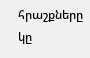հրաշքները կը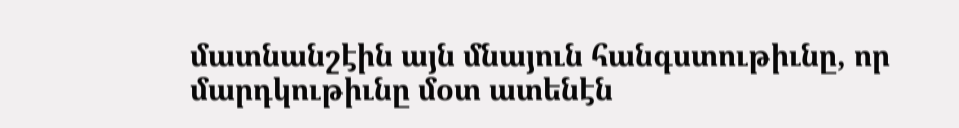մատնանշէին այն մնայուն հանգստութիւնը, որ մարդկութիւնը մօտ ատենէն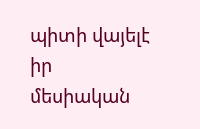պիտի վայելէ իր մեսիական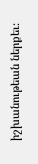իշխանութեան ներքեւ։